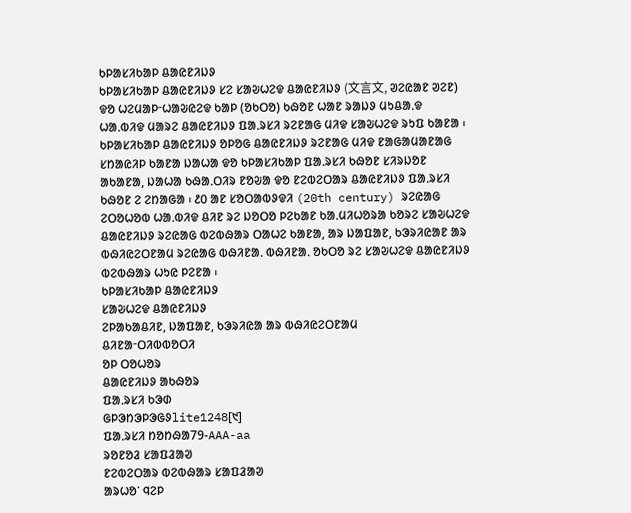ᱠᱞᱟᱥᱤᱠᱟᱞ ᱪᱟᱭᱱᱤᱡᱽ
ᱠᱞᱟᱥᱤᱠᱟᱞ ᱪᱟᱭᱱᱤᱡᱽ ᱥᱮ ᱥᱟᱶᱦᱮᱫ ᱪᱟᱭᱱᱤᱡᱽ (文言文, ᱣᱮᱭᱟᱱ ᱣᱮᱱ) ᱫᱚ ᱦᱮᱢᱟᱞᱼᱦᱟᱶᱭᱮᱫ ᱠᱟᱞ (ᱚᱠᱛᱚ) ᱠᱷᱚᱱ ᱦᱟᱱ ᱨᱟᱡᱽ ᱢᱩᱪᱟᱹᱫ ᱦᱟᱹᱵᱤᱫ ᱢᱟᱨᱮ ᱪᱟᱭᱱᱤᱡᱽ ᱯᱟᱹᱨᱥᱤ ᱨᱮᱱᱟᱜ ᱢᱤᱫ ᱥᱟᱶᱦᱮᱫ ᱨᱩᱯ ᱠᱟᱱᱟ ᱾ ᱠᱞᱟᱥᱤᱠᱟᱞ ᱪᱟᱭᱱᱤᱡᱽ ᱚᱞᱚᱜ ᱪᱟᱭᱱᱤᱡᱽ ᱨᱮᱱᱟᱜ ᱢᱤᱫ ᱱᱟᱜᱟᱢᱟᱱᱟᱜ ᱥᱴᱟᱭᱤᱞ ᱠᱟᱱᱟ ᱡᱟᱦᱟ ᱫᱚ ᱠᱞᱟᱥᱤᱠᱟᱞ ᱯᱟᱹᱨᱥᱤ ᱠᱷᱚᱱ ᱥᱤᱨᱡᱚᱱ ᱟᱠᱟᱱᱟ, ᱡᱟᱦᱟ ᱠᱷᱟᱹᱛᱤᱨ ᱱᱚᱶᱟ ᱫᱚ ᱱᱮᱵᱮᱛᱟᱨ ᱪᱟᱭᱱᱤᱡᱽ ᱯᱟᱹᱨᱥᱤ ᱠᱷᱚᱱ ᱮ ᱮᱴᱟᱜᱟ ᱾ ᱒᱐ ᱟᱱ ᱥᱚᱛᱟᱵᱽᱫᱤ (20th century) ᱨᱮᱭᱟᱜ ᱮᱛᱚᱦᱚᱵ ᱦᱟᱹᱵᱤᱫ ᱪᱤᱱ ᱨᱮ ᱡᱚᱛᱚ ᱞᱮᱠᱟᱱ ᱠᱟᱹᱢᱤᱦᱚᱨᱟ ᱠᱚᱨᱮ ᱥᱟᱶᱦᱮᱫ ᱪᱟᱭᱱᱤᱡᱽ ᱨᱮᱭᱟᱜ ᱵᱮᱵᱷᱟᱨ ᱛᱟᱦᱮ ᱠᱟᱱᱟ, ᱟᱨ ᱡᱟᱯᱟᱱ, ᱠᱳᱨᱤᱭᱟᱱ ᱟᱨ ᱵᱷᱤᱭᱮᱛᱱᱟᱢ ᱨᱮᱭᱟᱜ ᱵᱷᱤᱱᱟᱹ ᱵᱷᱤᱱᱟᱹ ᱚᱠᱛᱚ ᱨᱮ ᱥᱟᱶᱦᱮᱫ ᱪᱟᱭᱱᱤᱡᱽ ᱵᱮᱵᱷᱟᱨ ᱦᱩᱭ ᱞᱮᱱᱟ ᱾
ᱠᱞᱟᱥᱤᱠᱟᱞ ᱪᱟᱭᱱᱤᱡᱽ
ᱥᱟᱶᱦᱮᱫ ᱪᱟᱭᱱᱤᱡᱽ
ᱮᱞᱟᱠᱟᱪᱤᱱ, ᱡᱟᱯᱟᱱ, ᱠᱳᱨᱤᱭᱟ ᱟᱨ ᱵᱷᱤᱭᱮᱛᱱᱟᱢ
ᱪᱤᱱᱟᱼᱛᱤᱵᱵᱚᱛᱤ
ᱚᱞ ᱛᱚᱦᱚᱨ
ᱪᱟᱭᱱᱤᱡᱽ ᱟᱠᱷᱚᱨ
ᱯᱟᱹᱨᱥᱤ ᱠᱳᱰ
ᱜᱞᱳᱴᱳᱞᱳᱜᱽlite1248[᱑]
ᱯᱟᱹᱨᱥᱤ ᱴᱚᱴᱷᱟ79-AAA-aa
ᱨᱚᱱᱚᱲ ᱥᱟᱯᱲᱟᱣ
ᱱᱮᱵᱮᱛᱟᱨ ᱵᱮᱵᱷᱟᱨ ᱥᱟᱯᱲᱟᱣ
ᱟᱨᱦᱚᱸ ᱧᱮᱞ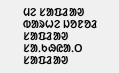ᱢᱮ ᱥᱟᱯᱲᱟᱣ
ᱵᱟᱨᱦᱮ ᱡᱚᱱᱚᱲ ᱥᱟᱯᱲᱟᱣ
ᱥᱟᱹᱠᱷᱭᱟᱹᱛ ᱥᱟᱯᱲᱟᱣ